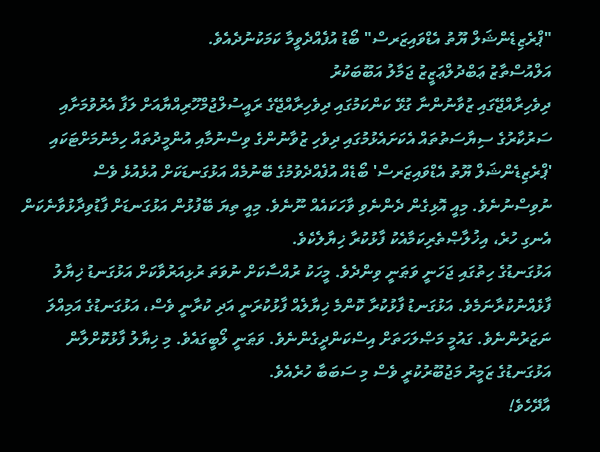"ޕްރެޒިޑެންޝަލް ޔޫތު އެޑްވައިޒަރސް" ބޯޑު އުފެއްދެވީމާ ކަމަކުނުދެއެވެ.
އަލްއުސްތާޒު ޢަބްދުލްޢަޒީޒު ޖަމާލު އަބޫބަކުރު
ދިވެހިރާއްޖޭގައި ޒުވާނުންނާ ގުޅޭ ކަންކަމުގައި ދިވެހިރާއްޖޭގެ ރައީސުލްޖުމްހޫރިއްޔާއަށް ލަފާ އެރުވުމަށާއި ސަރުކާރުގެ ސިޔާސަތުތައް އެކަށައެޅުމުގައި ދިވެހި ޒުވާނުންގެ ވިސްނުމާއި އުންމީދުތައް ހިމެނުމަށްޓަކައި 'ޕްރެޒިޑެންޝަލް ޔޫތު އެޑްވައިޒަރސް' ބޯޑެއް އުފެއްދެވުމުގެ ބޭނުމެއް އަޅުގަނޑަކަށް އުޅެއުޅެ ވެސް ނުވިސްނުނެވެ. މިއީ އޮޅިގެން ދެންނެވި ވާހަކައެއް ނޫނެވެ. މިއީ ތިޔަ ބޭފުޅުން އަޅުގަނޑަށް ފާޑުވިދާޅުވާނެކަން އެނގި ހުރެ، އިޚުލާޞްތެރިކަމާއެކު ފާޅުކުރާ ޚިޔާލެކެވެ.
އަޅުގަނޑުގެ ހިތުގައި ޖަހަނީ ވަޠަނީ ވިންދެވެ. މީހަކު ރުއްސާކަށް ނުވަތަ ރުޅިއަރުވާކަށް އަޅުގަނޑު ޚިޔާލު ފާޅެއްނުކުރާނަމެވެ. އަޅުގަނޑު ފާޅުކުރާ ކޮންމެ ޚިޔާލެއް ފާޅުކުރަނީ އަދި ކުރާނީ ވެސް، އަޅުގަނޑުގެ އަމިއްލަ ނަޒަރުންނެވެ. ގައުމީ މަޞްލަހަތަށް އިސްކަންދީގެންނެވެ. ވަޠަނީ ލޯބީގައެވެ. މި ޚިޔާލު ފާޅުކޮށްލާން އަޅުގަނޑުގެ ޒަމީރު މަޖުބޫރުކުރީ ވެސް މި ސަބަބާ ހުރެއެވެ.
އާދޭހެވެ!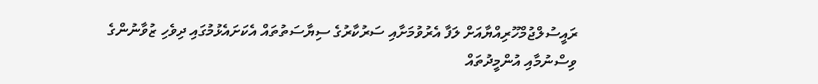ރައީސުލްޖުމްހޫރިއްޔާއަށް ލަފާ އެރުވުމަށާއި ސަރުކާރުގެ ސިޔާސަތުތައް އެކަށައެޅުމުގައި ދިވެހި ޒުވާނުންގެ ވިސްނުމާއި އުންމީދުތައް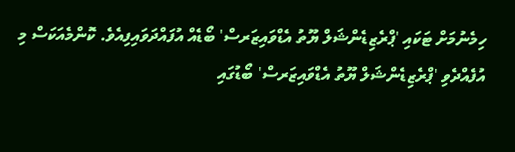ހިމެނުމަށް ޓަކައި 'ޕްރެޒިޑެންޝަލް ޔޫތު އެޑްވައިޒަރސް' ބޯޑެއް އުފައްދަވައިފިއެވެ. ކޮންމެއަކަސް މި އުފެއްދެވި 'ޕްރެޒިޑެންޝަލް ޔޫތު އެޑްވައިޒަރސް' ބޯޑުގައި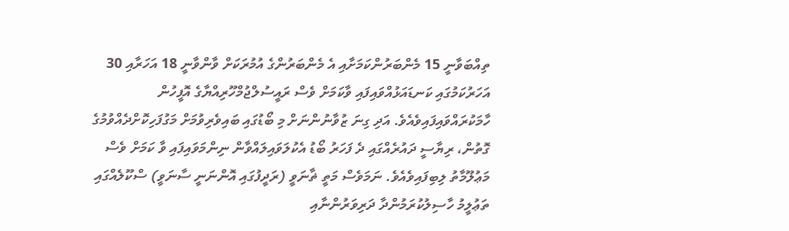ތިއްބަވާނީ 15 މެންބަރުންކަމަށާއި އެ މެންބަރުންގެ އުމުރަކަށް ވާންވާނީ 18 އަހަރާއި 30 އަހަރުކަމުގައި ކަނޑައަޅުއްވައިފައި ވާކަމަށް ވެސް ރައީސުލްޖުމްހޫރިއްޔާގެ އޮފީހުން ހާމަކުރައްވައިފައިވެއެވެ. އަދި ގިނަ ޒުވާނުންނަށް މި ބޯޑުގައި ބައިވެރިވުމަށް މަގުފަހިކޮށްދެއްވުމުގެ ގޮތުން، ރިޔާސީ ދައުރެއްގައި ދެ ފަހަރު ބޯޑު އެކުލަވައިލައްވާން ނިންމަވައިފައި ވާ ކަމަށް ވެސް މަޢުލޫމާތު ލިބިފައިވެއެވެ. ނަމަވެސް މަތީ ޡާނަވީ (ރަދީފުގައި އޮންނަނީ ސާނަވީ) ސްކޫލެއްގައި ތަޢުލީމު ހާސިލުކުރަމުންދާ ދަރިވަރުންނާއި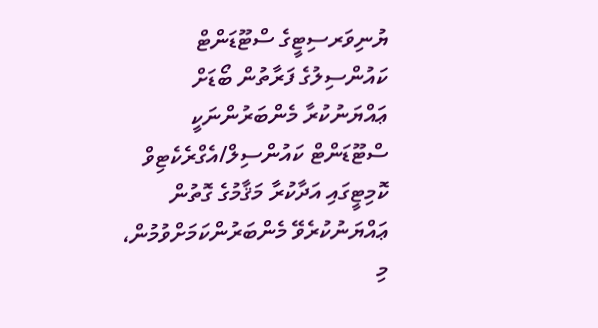ޔުނިވަރސިޓީގެ ސްޓޫޑަންޓް ކައުންސިލުގެ ފަރާތުން ބޯޑަށް ޢައްޔަނުކުރާ މެންބަރުންނަކީ ސްޓޫޑަންޓް ކައުންސިލް/އެގްރެކެޓިވް ކޮމިޓީގައި އަދާކުރާ މަޤާމުގެ ގޮތުން ޢައްޔަނުކުރެވޭ މެންބަރުންކަމަށްވުމުން، މި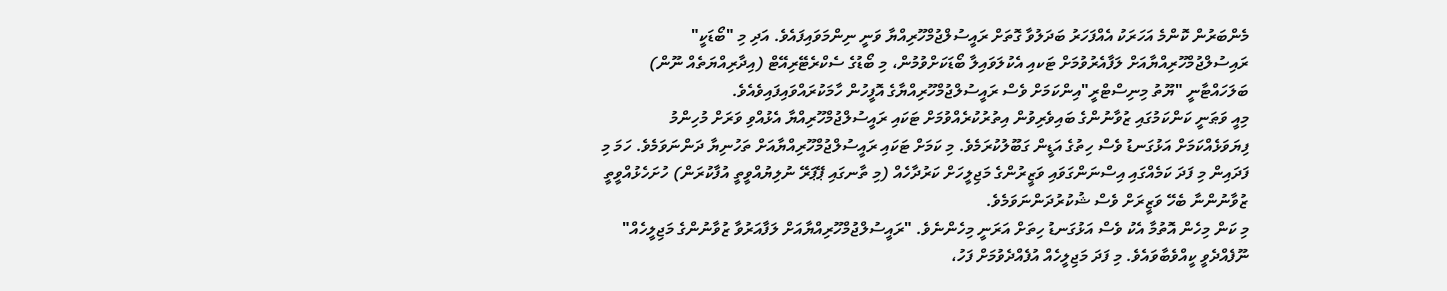މެންބަރުން ކޮންމެ އަހަރަކު އެއްފަހަރު ބަދަލުވާ ގޮތަށް ރައީސުލްޖުމްހޫރިއްޔާ ވަނީ ނިންމަވައިފައެވެ. އަދި މި "ބޯޑަކީ" ރައިސުލްޖުމްހޫރިއްޔާއަށް ލަފާއެރުވުމަށް ޓަކއި އެކުލަވައިލާ ބޯޑަކަށްވުމުން، މި ބޯޑުގެ ސެކްރެޓޭރިއޭޓް (އިދާރިއްޔަތެއް ނޫން) ބަލަހައްޓާނީ "ޔޫތު މިނިސްޓްރީ"އިންކަމަށް ވެސް ރައީސުލްޖުމްހޫރިއްޔާގެ އޮފީހުން ހާމަކުރައްވައިފައިވެއެވެ.
މިއީ ވަޠަނީ ކަންކަމުގައި ޒުވާނުންގެ ބައިވެރިވުން އިތުރުކުރެއްވުމަށް ޓަކައި ރައީސުލްޖުމްހޫރިއްޔާ އެޅުއްވި ވަރަށް މުހިންމު ފިޔަވަޅެއްކަމަށް އަޅުގަނޑު ވެސް ހިތުގެ އަޑީން ގަބޫލުކުރަމެވެ. މި ކަމަށް ޓަކައި ރައީސުލްޖުމްހޫރިއްޔާއަށް ތަހުނިޔާ ދަންނަވަމެވެ. ހަމަ މި ފަދައިން މި ފަދަ ކަމެއްގައި އިސްނަންގަވައި ވަޒީރުންގެ މަޖިލީހަށް ކަރުދާހެއް (މި ތާނގައި ޕޭޕަރޭ ނުލިޔުއްވީތީ އުފާކުރަން) ހުށަހެޅުއްވީތީ ޒުވާނުންނާ ބެހޭ ވަޒީރަށް ވެސް ޝުކުރުދަންނަވަމެވެ.
މި ކަން މިހެން އޮތުމާ އެކު ވެސް އަޅުގަނޑު ހިތަށް އަރަނީ މިހެންނެވެ. "ރައީސުލްޖުމްހޫރިއްޔާއަށް ލަފާއަރުވާ ޒުވާނުންގެ މަޖިލީހެއް" ނޫފެއްދެވީ ކީއްވެބާވައެވެ. މި ފަދަ މަޖިލީހެއް އުފެއްދެވުމަށް ފަހު،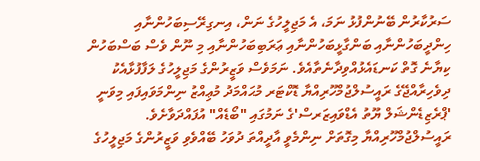ސަރުކާރުން ބޭނުންފުޅު ނަމަ، އެ މަޖިލީހުގެ ނަން، އިނގިރޭސިބަހުންނާއި ހިންދީބަހުންނާއި ބަންގާޅީބަހުންނާއި ޢަރަބިބަހުންނާއި މި ނޫން ވެސް ބަސްބަހުން ކިޔާނެ ގޮތް ކަނޑައެޅުއްވިދާނެތާއެވެ. ނަމަވެސް ވަޒީރުންގެ މަޖިލީހުގެ ލަފާފުޅާއެކު ދިވެހިރާއްޖޭގެ ރައީސުލްޖުމްހޫރިއްޔާ ޑޮކްޓަރ މުޙައްމަދު މުޢިއްޒު ނިންމަވައިފައި މިވަނީ 'ޕްރެޒިޑެންޝަލް ޔޫތު އެޑްވައިޒަރސް'ގެ ނަމުގައި "ބޯޑެއް" އުފައްދަވާށެވެ. ރައީސުލްޖުމްހޫރިއްޔާ މިގޮތަށް ނިންމެވީ އާދީއްތަ ދުވަހު ބޭއްވެވި ވަޒީރުންގެ މަޖިލީހުގެ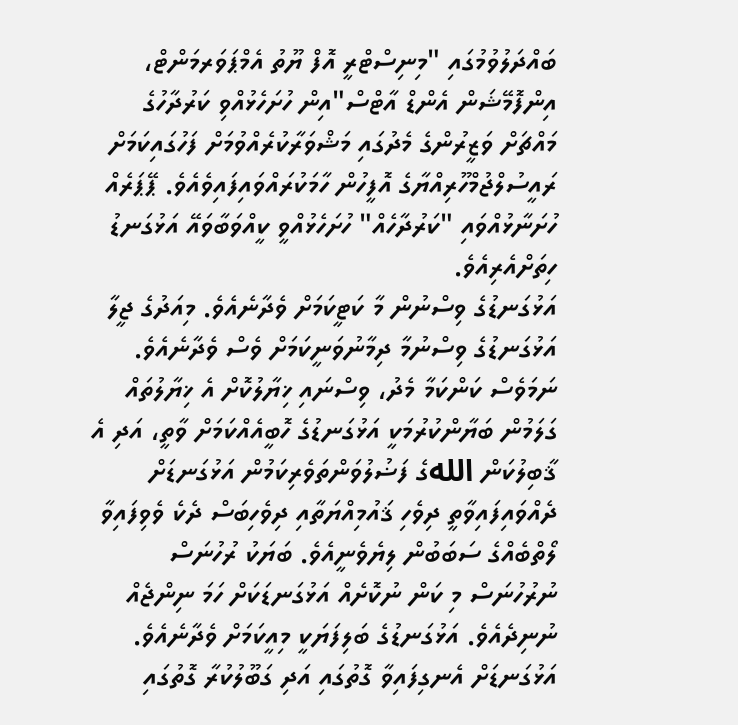ބައްދަލުވުމުގައި "މިނިސްޓްރީ އޮފް ޔޫތު އެމްޕަވަރމަންޓް، އިންފޮމޭޝަން އެންޑް އާޓްސް"އިން ހުށަހެޅުއްވި ކަރުދާހުގެ މައްޗަށް ވަޒީރުންގެ މެދުގައި މަޝްވަރާކުރެއްވުމަށް ފަހުގައިކަމަށް ރައީސުލްޖުމްހޫރިއްޔާގެ އޮފީހުން ހާމަކުރައްވައިފައިވެއެވެ. ޕޭޕަރެއް ހުށަނާޅުއްވައި "ކަރުދާހެއް" ހުށަހެޅުއްވީ ކީއްވަބާވައޭ އަޅުގަނޑު ހިތަށްއެރިއެވެ.
އަޅުގަނޑުގެ ވިސްނުން މާ ކަޓީކަމަށް ވެދާނެއެވެ. މިއަދުގެ ޖީލާ އަޅުގަނޑުގެ ވިސްނުމާ ދިމާނުވަނީކަމަށް ވެސް ވެދާނެއެވެ. ނަމަވެސް ކަންކަމާ މެދު، ވިސްނައި ޚިޔާލުކޮށް އެ ޚިޔާލުތައް ގަލަމުން ބަޔާންކުރުމަކީ އަޅުގަނޑުގެ ހޮބީއެއްކަމަށް ވާތީ، އަދި އެ ޤާބިލުކަން اللهގެ ފަޟުލުވަންތަވެރިކަމުން އަޅުގަނޑަށް ދެއްވައިފައިވާތީ ދިވެހި ޤައުމިއްޔަތާއި ދިވެހިބަސް ދެކެ ވެވިފައިވާ ލޯތްބެއްގެ ސަބަބުން ލިޔެވެނީއެވެ. ބަޔަކު ރުހުނަސް ނުރުހުނަސް މި ކަން ނުކޮށެއް އަޅުގަނޑަކަށް ހަމަ ނިންޖެއް ނުނިދެއެވެ. އަޅުގަނޑުގެ ބަލިފަޔަކީ މިއީކަމަށް ވެދާނެއެވެ.
އަޅުގަނޑަށް އެނގިފައިވާ ގޮތުގައި އަދި ގަބޫލުކުރާ ގޮތުގައި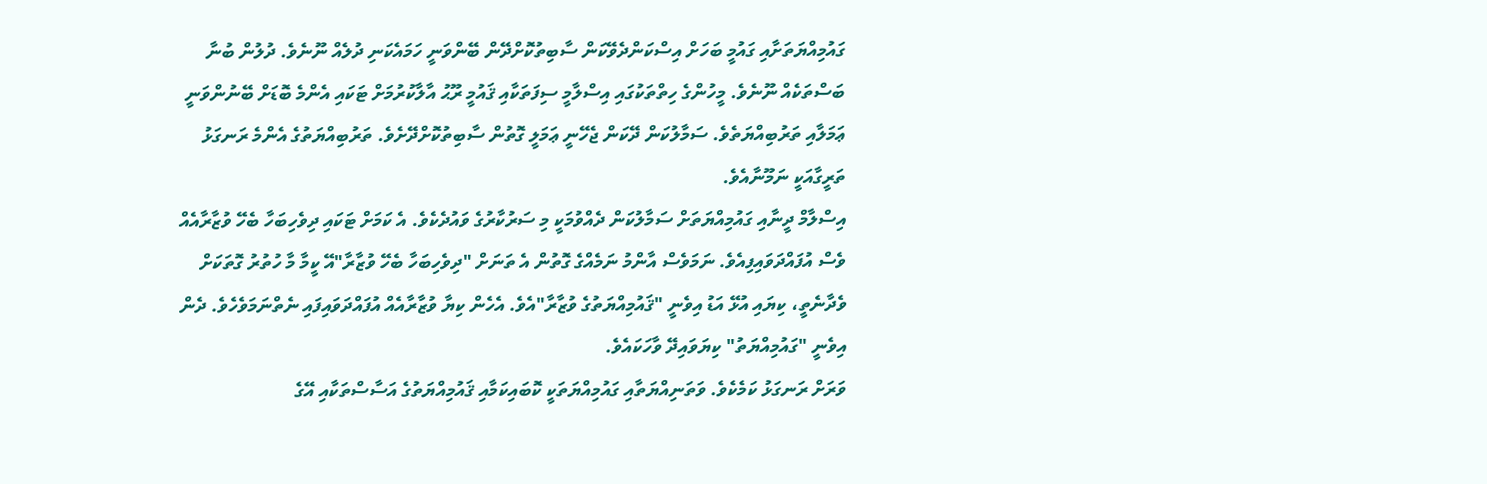ގައުމިއްޔަތަށާއި ގައުމީ ބަހަށް އިސްކަންދެވޭކަން ސާބިތުކޮށްދޭން ބޭންވަނީ ހަމައެކަނި ދުލެއް ނޫނެވެ. ދުލުން ބުނާ ބަސްތަކެއް ނޫނެވެ. މީހުންގެ ހިތްތަކުގައި އިސްލާމީ ސިފަތަކާއި ޤައުމީ ރޫޙު އާލާކުރުމަށް ޓަކައި އެންމެ ބޮޑަށް ބޭނުންވަނީ ޢަމަލާއި ތަރުބިއްޔަތެވެ. ސަމާލުކަން ދޭކަން ޖެހޭނީ ޢަމަލީ ގޮތުން ސާބިތުކޮށްދޭށެވެ. ތަރުބިއްޔަތުގެ އެންމެ ރަނގަޅު ތަރީގާއަކީ ނަމޫނާއެވެ.
އިސްލާމް ދީނާއި ގައުމިއްޔަތަށް ސަމާލުކަން ދެއްވުމަކީ މި ސަރުކާރުގެ ވައުދެކެވެ. އެ ކަމަށް ޓަކައި ދިވެހިބަހާ ބެހޭ ވުޒާރާއެއް ވެސް އުފައްދަވައިފިއެވެ. ނަމަވެސް އާންމު ނަމެއްގެ ގޮތުން އެ ތަނަށް "ދިވެހިބަހާ ބެހޭ ވުޒާރާ"އޭ ކީމާ މާ ހުތުރު ގޮތަކަށް ވެދާނެތީ، ކިޔައި އުޅޭ އަޑު އިވެނީ "ޤައުމިއްޔަތުގެ ވުޒާރާ"އެވެ. އެހެން ކިޔާ ވުޒާރާއެއް އުފައްދަވައިފައި ނެތްނަމަވެހެވެ. ދެން އިވެނީ "ގައުމިއްޔަތު" ކިޔަވައިދޭ ވާހަކައެވެ.
ވަރަށް ރަނގަޅު ކަމެކެވެ. ވަތަނިއްޔަތާއި ގައުމިއްޔަތަކީ ކޮބައިކަމާއި ޤައުމިއްޔަތުގެ އަސާސްތަކާއި އޭގެ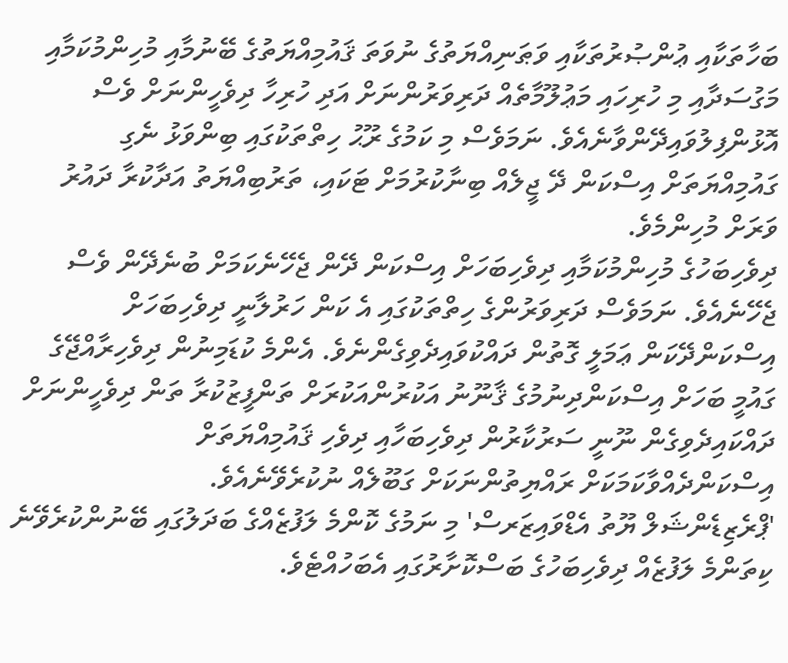ބަހާތަކާއި ޢުންޞުރުތަކާއި ވަޠަނިއްޔަތުގެ ނުވަތަ ޤައުމިއްޔަތުގެ ބޭނުމާއި މުހިންމުކަމާއި މަގުސަދާއި މި ހުރިހައި މަޢުލޫމާތެއް ދަރިވަރުންނަށް އަދި ހުރިހާ ދިވެހީންނަށް ވެސް އޮޅުންފިލުވައިދޭންވާނެއެވެ. ނަމަވެސް މި ކަމުގެ ރޫޙު ހިތްތަކުގައި ބިންވަޅު ނެގި ގައުމިއްޔަތަށް އިސްކަން ދޭ ޖީލެއް ބިނާކުރުމަށް ޓަކައި، ތަރުބިއްޔަތު އަދާކުރާ ދައުރު ވަރަށް މުހިންމެވެ.
ދިވެހިބަހުގެ މުހިންމުކަމާއި ދިވެހިބަހަށް އިސްކަން ދޭން ޖެހޭނެކަމަށް ބުނެދޭން ވެސް ޖެހޭނެއެވެ. ނަމަވެސް ދަރިވަރުންގެ ހިތްތަކުގައި އެ ކަން ހަރުލާނީ ދިވެހިބަހަށް އިސްކަންދޭކަން ޢަމަލީ ގޮތުން ދައްކުވައިދެވިގެންނެވެ. އެންމެ ކުޑަމިނުން ދިވެހިރާއްޖޭގެ ގައުމީ ބަހަށް އިސްކަންދިނުމުގެ ޤާނޫނު އަކުރުންއަކުރަށް ތަންފީޒުކުރާ ތަން ދިވެހީންނަށް ދައްކައިދެވިގެން ނޫނީ ސަރުކާރުން ދިވެހިބަހާއި ދިވެހި ޤައުމިއްޔަތަށް އިސްކަންދެއްވާކަމަކަށް ރައްޔިތުންނަކަށް ގަބޫލެއް ނުކުރެވޭނެއެވެ.
'ޕްރެޒިޑެންޝަލް ޔޫތު އެޑްވައިޒަރސް' މި ނަމުގެ ކޮންމެ ލަފުޒެއްގެ ބަދަލުގައި ބޭނުންކުރެވޭނެ ކިތަންމެ ލަފުޒެއް ދިވެހިބަހުގެ ބަސްކޮށާރުގައި އެބަހުއްޓެވެ.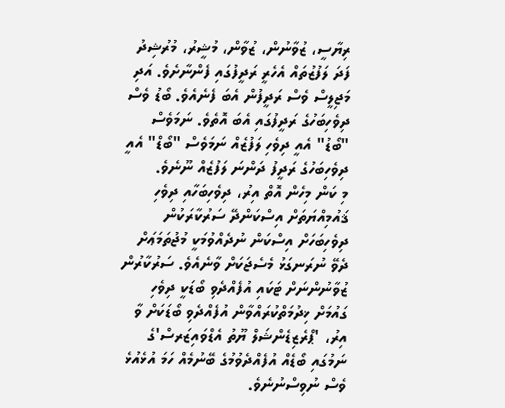ރިޔާސީ، ޒުވާނުން، ޒުވާން، މުޝީރު، މުރުޝިދު ފަދަ ލަފުޒުތައް އެހެރީ ރަދީފުގައި ފެންނާށެވެ. އަދި މަޖިލީސް ވެސް ރަދީފުން އެބަ ފެނެއެވެ. ބޯޑު ވެސް ދިވެހިބަހުގެ ރަދީފުގައި އެބަ އޮތެވެ. ނަމަވެސް "ބޯޑު" އެއީ ދިވެހި ލަފުޒެއް ނަމަވެސް "ބޯޑް" އެއީ ދިވެހިބަހުގެ ރަދީފު ދަންނަ ލަފުޒެއް ނޫނެވެ.
މި ކަން މިހެން އޮތް އިރު، ދިވެހިބަހާއި ދިވެހި ޤައުމިއްޔަތަށް އިސްކަންދޭ ސަރުކާރަކުން ދިވެހިބަހަށް އިސްކަން ނުދެއްވުމަކީ މުޖުތަމަޢަށް ދެވޭ ނުރަނގަޅު މެސެޖަކަށް ވާނެއެވެ. ސަރުކާރުން ޒުވާނުންނަށް ޓަކައި އުފެއްދެވި ބޯޑަކީ ދިވެހި ގައުމަށް ޚިދުމަތްކުރައްވާން އުފެއްދެވި ބޯޑަކަށް ވާ އިރު، 'ޕްރެޒިޑެންޝަލް ޔޫތު އެޑްވައިޒަރސް'ގެ ނަމުގައި ބޯޑެއް އުފެއްދެވުމުގެ ބޭނުމެއް ހަމަ އުޅެއުޅެ ވެސް ނުވިސްނުނެވެ.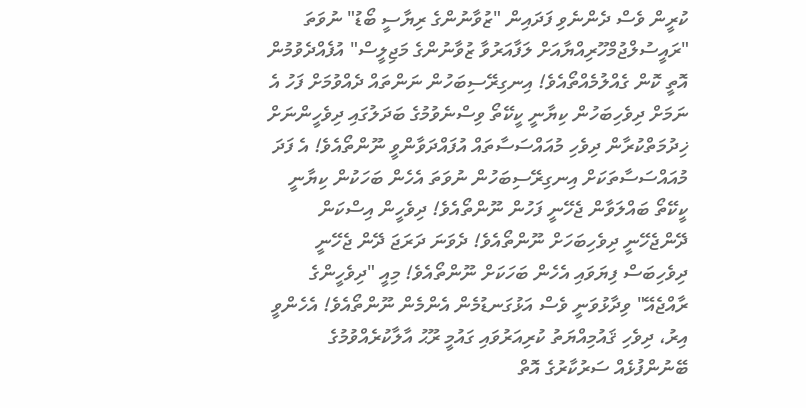ކުރީން ވެސް ދެންނެވި ފަދައިން "ޒުވާނުންގެ ރިޔާސީ ބޯޑު" ނުވަތަ "ރައީސުލްޖުމްހޫރިއްޔާއަށް ލަފާއަރުވާ ޒުވާނުންގެ މަޖިލީސް" އުފެއްދެވުމުން އޮތީ ކޮން ގެއްލުމެއްތޯއެވެ! އިނގިރޭސިބަހުން ނަންތައް ދެއްވުމަށް ފަހު އެ ނަމަށް ދިވެހިބަހުން ކިޔާނީ ކީކޭތޯ ވިސްނެވުމުގެ ބަދަލުގައި ދިވެހީންނަށް ޚިދުމަތްކުރާން ދިވެހި މުއައްސަސާތައް އުފައްދަވާންވީ ނޫންތޯއެވެ! އެ ފަދަ މުއައްސަސާތަކަށް އިނގިރޭސިބަހުން ނުވަތަ އެހެން ބަހަކުން ކިޔާނީ ކީކޭތޯ ބައްލަވާން ޖެހޭނީ ފަހުން ނޫންތޯއެވެ! ދިވެހީން އިސްކަން ދޭންޖެހޭނީ ދިވެހިބަހަށް ނޫންތޯއެވެ! ދެވަނަ ދަރަޖަ ދޭން ޖެހޭނީ ދިވެހިބަސް ފިޔަވައި އެހެން ބަހަކަށް ނޫންތޯއެވެ! މިއީ "ދިވެހީންގެ ރާއްޖެއޭ" ވިދާޅުވަނީ ވެސް އަޅުގަނޑުމެން އެންމެން ނޫންތޯއެވެ! އެހެންވީ އިރު، ދިވެހި ޤައުމިއްޔަތު ކުރިއަރުވައި ގައުމީ ރޫޙު އާލާކުރެއްވުމުގެ ބޭނުންފުޅެއް ސަރުކާރުގެ އޮތް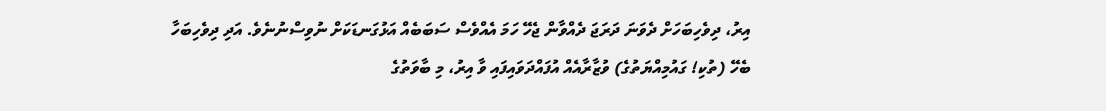އިރު، ދިވެހިބަހަށް ދެވަނަ ދަރަޖަ ދެއްވާން ޖެހޭ ހަމަ އެއްވެސް ސަބަބެއް އަޅުގަނޑަކަށް ނުވިސްނުނެވެ. އަދި ދިވެހިބަހާ ބެހޭ (ތުކި! ގައުމިއްޔަތުގެ) ވުޒާރާއެއް އުފައްދަވައިފައި ވާ އިރު، މި ބާވަތުގެ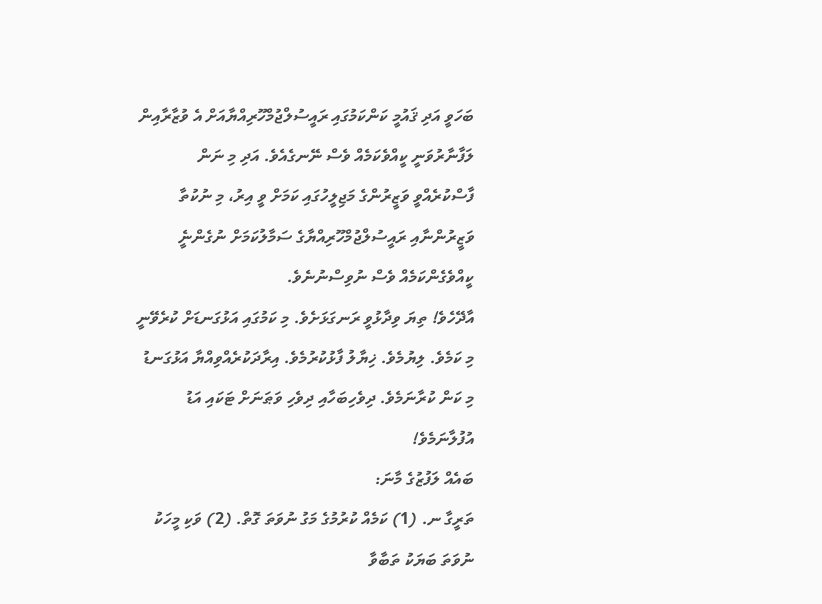ބަހަވީ އަދި ޤައުމީ ކަންކަމުގައި ރައީސުލްޖުމްހޫރިއްޔާއަށް އެ ވުޒާރާއިން ލަފާނާރުވަނީ ކީއްވެކަމެއް ވެސް ނޭނގެއެވެ. އަދި މި ނަން ފާސްކުރެއްވީ ވަޒީރުންގެ މަޖިލީހުގައި ކަމަށް ވީ އިރު، މި ނުކުތާ ވަޒީރުންނާއި ރައީސުލްޖުމްހޫރިއްޔާގެ ސަމާލުކަމަށް ނުގެންނެީ ކީއްވެގެންކަމެއް ވެސް ނުވިސްނުނެވެ.
އާދޭހެވެ! ތިޔަ ވިދާޅުވީ ރަނގަޅަށެވެ. މި ކަމުގައި އަޅުގަނޑަށް ކުރެވޭނީ މި ކަމެވެ. ލިޔުމެވެ. ޚިޔާލު ފާޅުކުރުމެވެ. އިރާދަކުރެއްވިއްޔާ އަޅުގަނޑު މި ކަން ކުރާނަމެވެ. ދިވެހިބަހާއި ދިވެހި ވަޠަނަށް ޓަކައި އަޑު އުފުލާނަމެވެ!
ބައެއް ލަފުޒުގެ މާނަ:
ތަރީގާ ނ. (1) ކަމެއް ކުރުމުގެ މަގު ނުވަތަ ގޮތް. (2) ވަކި މީހަކު ނުވަތަ ބަޔަކު ތަބާވާ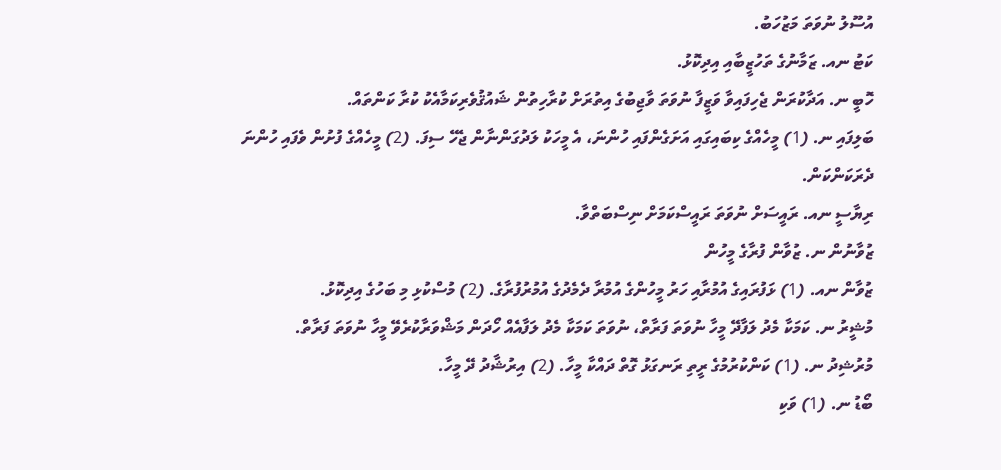އުސޫލު ނުވަތަ މަޒުހަބު.
ކަޓު ނއ. ޒަމާނުގެ ތަހުޒީބާއި އިދިކޮޅު.
ހޮބީ ނ. އަދާކުރަން ޖެހިފައިވާ ވަޒީފާ ނުވަތަ ވާޖިބުގެ އިތުރަށް ކުރާހިތުން ޝައުޤުވެރިކަމާއެކު ކުރާ ކަންތައް.
ބަލިފައި ނ. (1) މީހެއްގެ ކިބައިގައި އަށަގެންފައި ހުންނަ، އެ މީހަކު ލަދުގަންނާން ޖެހޭ ސިފަ. (2) މީހެއްގެ ފުށުން ވެފައި ހުންނަ ދެރަކަންކަން.
ރިޔާސީ ނއ. ރައީސަށް ނުވަތަ ރައީސްކަމަށް ނިސްބަތްވާ.
ޒުވާނުން ނ. ޒުވާން ފުރާގެ މީހުން
ޒުވާން ނއ. (1) ޅަފުރައިގެ އުމުރާއި ހަރު މީހުންގެ އުމުރާ ދެމެދުގެ އުމުރުފުރާގެ. (2) މުސްކުޅި މި ބަހުގެ އިދިކޮޅު.
މުޝީރު ނ. ކަމަކާ މެދު ލަފާދޭ މީހާ ނުވަތަ ފަރާތް، ނުވަތަ ކަމަކާ މެދު ލަފާއެއް ހޯދަން މަޝްވަރާކުރެވޭ މީހާ ނުވަތަ ފަރާތް.
މުރުޝިދު ނ. (1) ކަންކުރުމުގެ ރީތި ރަނގަޅު ގޮތް ދައްކާ މީހާ. (2) އިރުޝާދު ދޭ މީހާ.
ބޯޑު ނ. (1) ވަކި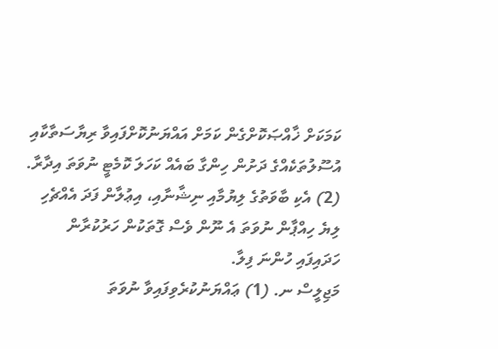ކަމަކަށް ޚާއްޞަކޮށްގެން ކަމަށް އައްޔަނުކޮށްފައިވާ ރިޔާސަތާކާއި އުސޫލުތަކެއްގެ ދަށުން ހިންގާ ބައެއް ކަހަލަ ކޮމެޓީ ނުވަތަ އިދާރާ. (2) އެކި ބާވަތުގެ ލިޔުމާއި ނިޝާނާއި، އިޢުލާން ފަދަ އެއްޗެހި ލިޔެ ހިއްޕާން ނުވަތަ އެ ނޫން ވެސް ގޮތަކުން ހަރުކުރާން ހަދައިފައި ހުންނަ ފިލާ.
މަޖިލީސް ނ. (1) ޢައްޔަނުކުރެވިފައިވާ ނުވަތަ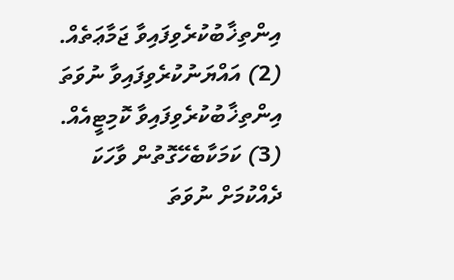އިންތިޚާބުކުރެވިފައިވާ ޖަމާޢަތެއް. (2) އައްޔަނުކުރެވިފައިވާ ނުވަތަ އިންތިޚާބުކުރެވިފައިވާ ކޮމިޓީއެއް. (3) ކަމަކާބެހޭގޮތުން ވާހަކަ ދެއްކުމަށް ނުވަތަ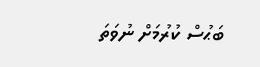ބަޙުސް ކުރުމަށް ނުވަތަ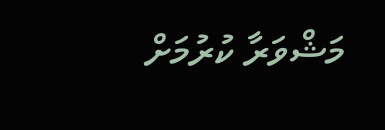މަޝްވަރާ ކުރުމަށް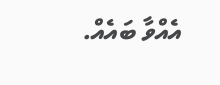އެއްވާ ބައެއް.